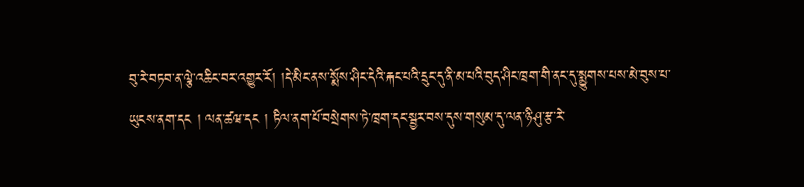བུ་རེ་བཏབ་ན་ལྕེ་འཆིང་བར་འགྱུར་རོ། །དེ་མིང་ནས་སྨོས་ཤིང་དེའི་རྐང་པའི་དྲུང་དུ་ནི་མ་པའི་བུད་ཤིང་ཁྲག་གི་ནང་དུ་སྨྱུགས་པས་མེ་བུས་པ་ཡུངས་ནག་དང ། ལན་ཚཝ་དང ། ཏིལ་ནག་པོ་བསྲེགས་ཏེ་ཁྲག་དང་སྦྱར་བས་དུས་གསུམ་དུ་ལན་ཉི་ཤུ་རྩ་རེ་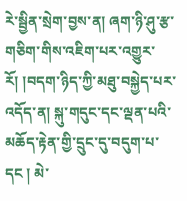རེ་སྦྱིན་སྲེག་བྱས་ན། ཞག་ཉི་ཤུ་རྩ་གཅིག་གིས་འཇིག་པར་འགྱུར་རོ། །བདག་ཉིད་ཀྱི་མཐུ་བསྐྱེད་པར་འདོད་ན། སྐུ་གདུང་དང་ལྡན་པའི་མཆོད་རྟེན་གྱི་དྲུང་དུ་བདུག་པ་དང ། མེ་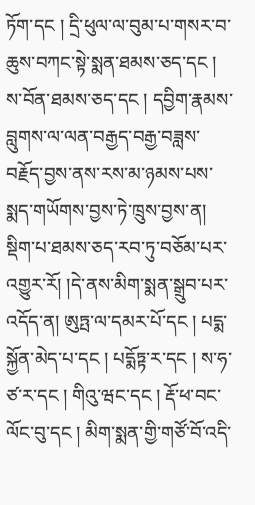ཏོག་དང ། དྲི་ཕུལ་ལ་བུམ་པ་གསར་བ་ཆུས་བཀང་སྟེ་སྨན་ཐམས་ཅད་དང ། ས་བོན་ཐམས་ཅད་དང ། དབྱིག་རྣམས་བླུགས་ལ་ལན་བརྒྱད་བརྒྱ་བཟླས་བརྗོད་བྱས་ནས་རས་མ་ཉམས་པས་སྨད་གཡོགས་བྱས་ཏེ་ཁྲུས་བྱས་ན། སྡིག་པ་ཐམས་ཅད་རབ་ཏུ་བཅོམ་པར་འགྱུར་རོ། །དེ་ནས་མིག་སྨན་སྒྲུབ་པར་འདོད་ན། ཨུཏྤ་ལ་དམར་པོ་དང ། པདྨ་སྐྱོན་མེད་པ་དང ། པདྨོཏྟ་ར་དང ། ས་ཧ་ཙ་ར་དང ། གིའུ་ཝང་དང ། རྡོ་ཕ་བང་ལོང་བུ་དང ། མིག་སྨན་གྱི་གཙོ་བོ་འདི་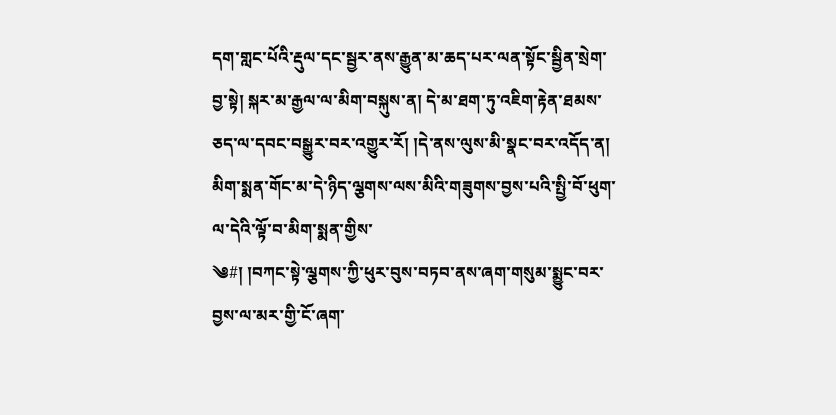དག་གླང་པོའི་རྡུལ་དང་སྦྱར་ནས་རྒྱུན་མ་ཆད་པར་ལན་སྟོང་སྦྱིན་སྲེག་བྱ་སྟེ། སྐར་མ་རྒྱལ་ལ་མིག་བསྐུས་ན། དེ་མ་ཐག་ཏུ་འཇིག་རྟེན་ཐམས་ཅད་ལ་དབང་བསྒྱུར་བར་འགྱུར་རོ། །དེ་ནས་ལུས་མི་སྣང་བར་འདོད་ན། མིག་སྨན་གོང་མ་དེ་ཉིད་ལྕགས་ལས་མིའི་གཟུགས་བྱས་པའི་སྤྱི་བོ་ཕུག་ལ་དེའི་ལྟོ་བ་མིག་སྨན་གྱིས་
༄#། །བཀང་སྟེ་ལྕགས་ཀྱི་ཕུར་བུས་བཏབ་ནས་ཞག་གསུམ་སྨྱུང་བར་བྱས་ལ་མར་གྱི་ངོ་ཞག་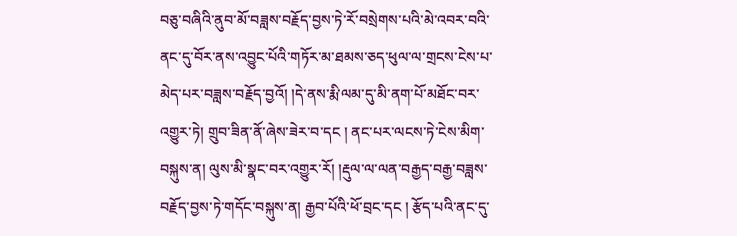བཅུ་བཞིའི་ནུབ་མོ་བཟླས་བརྗོད་བྱས་ཏེ་རོ་བསྲེགས་པའི་མེ་འབར་བའི་ནང་དུ་བོར་ནས་འབྱུང་པོའི་གཏོར་མ་ཐམས་ཅད་ཕུལ་ལ་གྲངས་ངེས་པ་མེད་པར་བཟླས་བརྗོད་བྱའོ། །དེ་ནས་རྨི་ལམ་དུ་མི་ནག་པོ་མཐོང་བར་འགྱུར་ཏེ། གྲུབ་ཟིན་ནོ་ཞེས་ཟེར་བ་དང ། ནང་པར་ལངས་ཏེ་ངེས་མིག་བསྐུས་ན། ལུས་མི་སྣང་བར་འགྱུར་རོ། །རྡུལ་ལ་ལན་བརྒྱད་བརྒྱ་བཟླས་བརྗོད་བྱས་ཏེ་གདོང་བསྐུས་ན། རྒྱབ་པོའི་ཕོ་བྲང་དང ། རྩོད་པའི་ནང་དུ་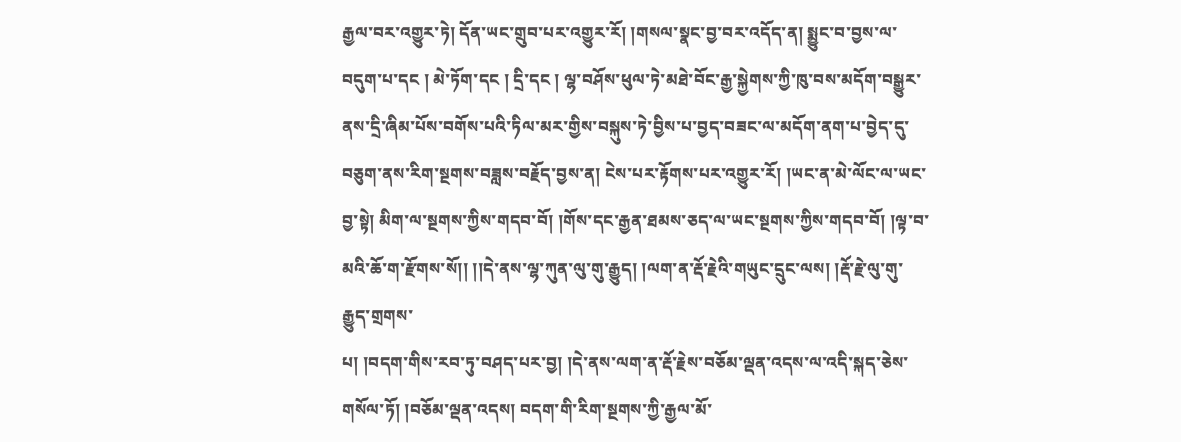རྒྱལ་བར་འགྱུར་ཏེ། དོན་ཡང་གྲུབ་པར་འགྱུར་རོ། །གསལ་སྣང་བྱ་བར་འདོད་ན། སྨྱུང་བ་བྱས་ལ་བདུག་པ་དང ། མེ་ཏོག་དང ། དྲི་དང ། ལྷ་བཤོས་ཕུལ་ཏེ་མཐེ་བོང་རྒྱ་སྐྱེགས་ཀྱི་ཁུ་བས་མདོག་བསྒྱུར་ནས་དྲི་ཞིམ་པོས་བགོས་པའི་ཏིལ་མར་གྱིས་བསྐུས་ཏེ་བྱིས་པ་བྱད་བཟང་ལ་མདོག་ནག་པ་བྱེད་དུ་བཅུག་ནས་རིག་སྔགས་བཟླས་བརྗོད་བྱས་ན། ངེས་པར་རྟོགས་པར་འགྱུར་རོ། །ཡང་ན་མེ་ལོང་ལ་ཡང་བྱ་སྟེ། མིག་ལ་སྔགས་ཀྱིས་གདབ་བོ། །གོས་དང་རྒྱན་ཐམས་ཅད་ལ་ཡང་སྔགས་ཀྱིས་གདབ་བོ། །ལྟ་བ་མའི་ཆོ་ག་རྫོགས་སོ།། །།དེ་ནས་ལྷ་ཀུན་ལུ་གུ་རྒྱུད། །ལག་ན་རྡོ་རྗེའི་གཡུང་དྲུང་ལས། །རྡོ་རྗེ་ལུ་གུ་རྒྱུད་གྲགས་
པ། །བདག་གིས་རབ་ཏུ་བཤད་པར་བྱ། །དེ་ནས་ལག་ན་རྡོ་རྗེས་བཅོམ་ལྡན་འདས་ལ་འདི་སྐད་ཅེས་གསོལ་ཏོ། །བཅོམ་ལྡན་འདས། བདག་གི་རིག་སྔགས་ཀྱི་རྒྱལ་མོ་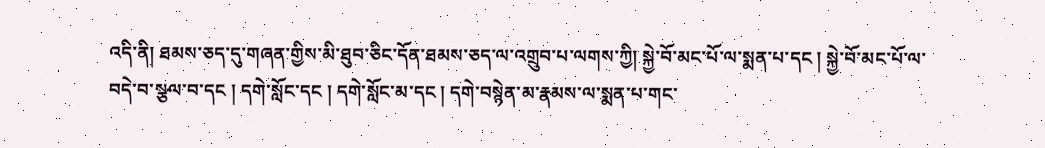འདི་ནི། ཐམས་ཅད་དུ་གཞན་གྱིས་མི་ཐུབ་ཅིང་དོན་ཐམས་ཅད་ལ་འགྲུབ་པ་ལགས་ཀྱི། སྐྱེ་བོ་མང་པོ་ལ་སྨན་པ་དང ། སྐྱེ་བོ་མང་པོ་ལ་བདེ་བ་སྩལ་བ་དང ། དགེ་སློང་དང ། དགེ་སློང་མ་དང ། དགེ་བསྙེན་མ་རྣམས་ལ་སྨན་པ་གང་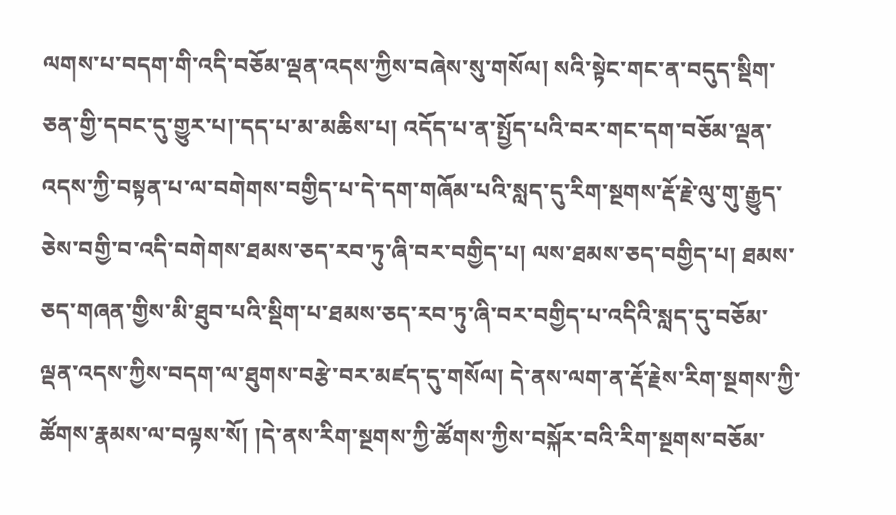ལགས་པ་བདག་གི་འདི་བཅོམ་ལྡན་འདས་ཀྱིས་བཞེས་སུ་གསོལ། སའི་སྟེང་གང་ན་བདུད་སྡིག་ཅན་གྱི་དབང་དུ་གྱུར་པ།་དད་པ་མ་མཆིས་པ། འདོད་པ་ན་སྤྱོད་པའི་བར་གང་དག་བཅོམ་ལྡན་འདས་ཀྱི་བསྟན་པ་ལ་བགེགས་བགྱིད་པ་དེ་དག་གཞོམ་པའི་སླད་དུ་རིག་སྔགས་རྡོ་རྗེ་ལུ་གུ་རྒྱུད་ཅེས་བགྱི་བ་འདི་བགེགས་ཐམས་ཅད་རབ་ཏུ་ཞི་བར་བགྱིད་པ། ལས་ཐམས་ཅད་བགྱིད་པ། ཐམས་ཅད་གཞན་གྱིས་མི་ཐུབ་པའི་སྡིག་པ་ཐམས་ཅད་རབ་ཏུ་ཞི་བར་བགྱིད་པ་འདིའི་སླད་དུ་བཅོམ་ལྡན་འདས་ཀྱིས་བདག་ལ་ཐུགས་བརྩེ་བར་མཛད་དུ་གསོལ། དེ་ནས་ལག་ན་རྡོ་རྗེས་རིག་སྔགས་ཀྱི་ཚོགས་རྣམས་ལ་བལྟས་སོ། །དེ་ནས་རིག་སྔགས་ཀྱི་ཚོགས་ཀྱིས་བསྐོར་བའི་རིག་སྔགས་བཅོམ་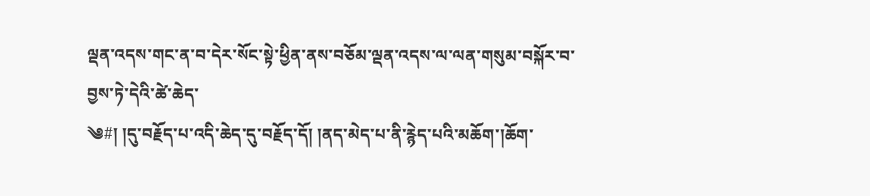ལྡན་འདས་གང་ན་བ་དེར་སོང་སྟེ་ཕྱིན་ནས་བཅོམ་ལྡན་འདས་ལ་ལན་གསུམ་བསྐོར་བ་བྱས་ཏེ་དེའི་ཚེ་ཆེད་
༄#། །དུ་བརྗོད་པ་འདི་ཆེད་དུ་བརྗོད་དོ། །ནད་མེད་པ་ནི་རྙེད་པའི་མཆོག་།ཆོག་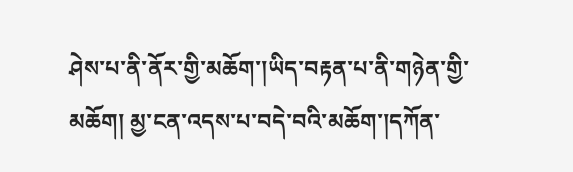ཤེས་པ་ནི་ནོར་གྱི་མཆོག་།ཡིད་བརྟན་པ་ནི་གཉེན་གྱི་མཆོག། མྱ་ངན་འདས་པ་བདེ་བའི་མཆོག་།དཀོན་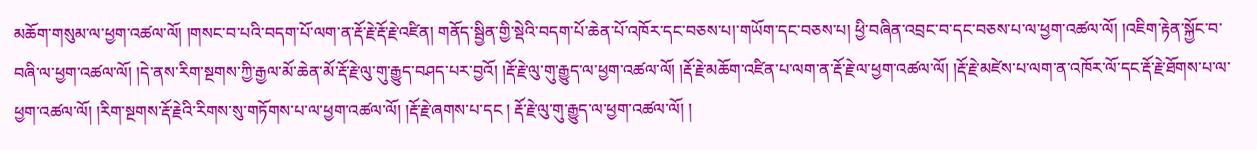མཆོག་གསུམ་ལ་ཕྱག་འཚལ་ལོ། །གསང་བ་པའི་བདག་པོ་ལག་ན་རྡོ་རྗེ་རྡོ་རྗེ་འཛིན། གནོད་སྦྱིན་གྱི་སྡེའི་བདག་པོ་ཆེན་པོ་འཁོར་དང་བཅས་པ།་གཡོག་དང་བཅས་པ། ཕྱི་བཞིན་འབྲང་བ་དང་བཅས་པ་ལ་ཕྱག་འཚལ་ལོ། །འཇིག་རྟེན་སྐྱོང་བ་བཞི་ལ་ཕྱག་འཚལ་ལོ། །དེ་ནས་རིག་སྔགས་ཀྱི་རྒྱལ་མོ་ཆེན་མོ་རྡོ་རྗེ་ལུ་གུ་རྒྱུད་བཤད་པར་བྱའོ། །རྡོ་རྗེ་ལུ་གུ་རྒྱུད་ལ་ཕྱག་འཚལ་ལོ། །རྡོ་རྗེ་མཆོག་འཛིན་པ་ལག་ན་རྡོ་རྗེ་ལ་ཕྱག་འཚལ་ལོ། །རྡོ་རྗེ་མཛེས་པ་ལག་ན་འཁོར་ལོ་དང་རྡོ་རྗེ་ཐོགས་པ་ལ་ཕྱག་འཚལ་ལོ། །རིག་སྔགས་རྡོ་རྗེའི་རིགས་སུ་གཏོགས་པ་ལ་ཕྱག་འཚལ་ལོ། །རྡོ་རྗེ་ཞགས་པ་དང ། རྡོ་རྗེ་ལུ་གུ་རྒྱུད་ལ་ཕྱག་འཚལ་ལོ། །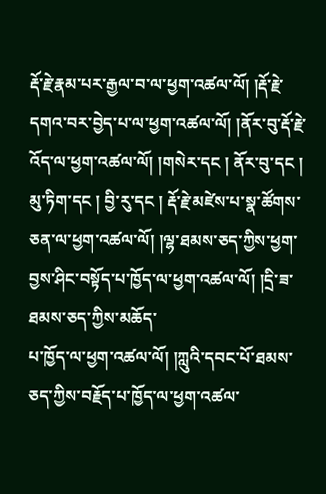རྡོ་རྗེ་རྣམ་པར་རྒྱལ་བ་ལ་ཕྱག་འཚལ་ལོ། །རྡོ་རྗེ་དགའ་བར་བྱེད་པ་ལ་ཕྱག་འཚལ་ལོ། །ནོར་བུ་རྡོ་རྗེ་འོད་ལ་ཕྱག་འཚལ་ལོ། །གསེར་དང ། ནོར་བུ་དང ། མུ་ཏིག་དང ། བྱི་རུ་དང ། རྡོ་རྗེ་མཛེས་པ་སྣ་ཚོགས་ཅན་ལ་ཕྱག་འཚལ་ལོ། །ལྷ་ཐམས་ཅད་ཀྱིས་ཕྱག་བྱས་ཤིང་བསྟོད་པ་ཁྱོད་ལ་ཕྱག་འཚལ་ལོ། །དྲི་ཟ་ཐམས་ཅད་ཀྱིས་མཆོད་
པ་ཁྱོད་ལ་ཕྱག་འཚལ་ལོ། །ཀླུའི་དབང་པོ་ཐམས་ཅད་ཀྱིས་བརྗོད་པ་ཁྱོད་ལ་ཕྱག་འཚལ་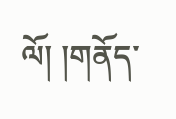ལོ། །གནོད་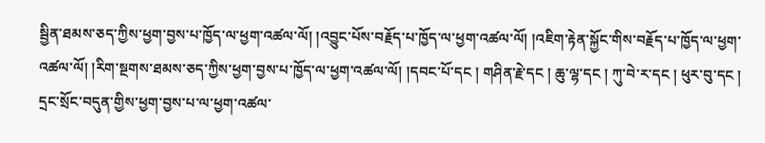སྦྱིན་ཐམས་ཅད་ཀྱིས་ཕྱག་བྱས་པ་ཁྱོད་ལ་ཕྱག་འཚལ་ལོ། །འབྱུང་པོས་བརྗོད་པ་ཁྱོད་ལ་ཕྱག་འཚལ་ལོ། །འཇིག་རྟེན་སྐྱོང་གིས་བརྗོད་པ་ཁྱོད་ལ་ཕྱག་འཚལ་ལོ། །རིག་སྔགས་ཐམས་ཅད་ཀྱིས་ཕྱག་བྱས་པ་ཁྱོད་ལ་ཕྱག་འཚལ་ལོ། །དབང་པོ་དང ། གཤིན་རྗེ་དང ། ཆུ་ལྷ་དང ། ཀུ་བེ་ར་དང ། ཕུར་བུ་དང ། དྲང་སྲོང་བདུན་གྱིས་ཕྱག་བྱས་པ་ལ་ཕྱག་འཚལ་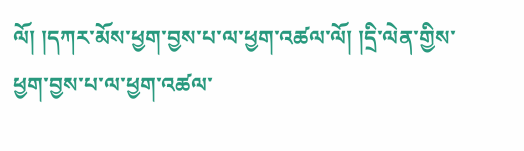ལོ། །དཀར་མོས་ཕྱག་བྱས་པ་ལ་ཕྱག་འཚལ་ལོ། །དྲི་ལེན་གྱིས་ཕྱག་བྱས་པ་ལ་ཕྱག་འཚལ་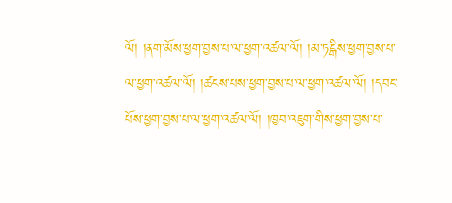ལོ། །ནག་མོས་ཕྱག་བྱས་པ་ལ་ཕྱག་འཚལ་ལོ། །མ་ཏངྒིས་ཕྱག་བྱས་པ་ལ་ཕྱག་འཚལ་ལོ། །ཚངས་པས་ཕྱག་བྱས་པ་ལ་ཕྱག་འཚལ་ལོ། །དབང་པོས་ཕྱག་བྱས་པ་ལ་ཕྱག་འཚལ་ལོ། །ཁྱབ་འཇུག་གིས་ཕྱག་བྱས་པ་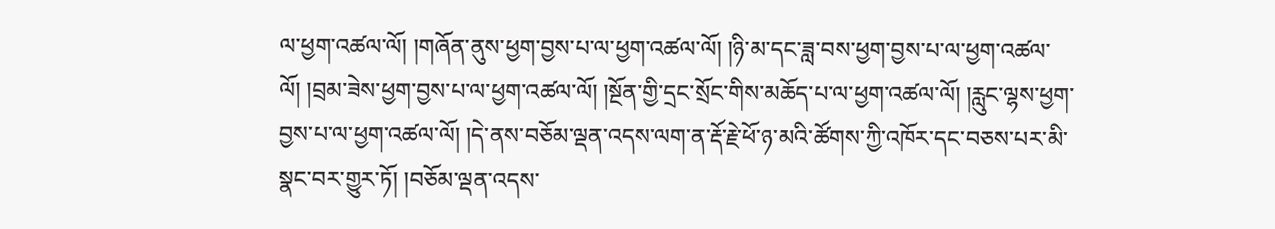ལ་ཕྱག་འཚལ་ལོ། །གཞོན་ནུས་ཕྱག་བྱས་པ་ལ་ཕྱག་འཚལ་ལོ། །ཉི་མ་དང་ཟླ་བས་ཕྱག་བྱས་པ་ལ་ཕྱག་འཚལ་ལོ། །བྲམ་ཟེས་ཕྱག་བྱས་པ་ལ་ཕྱག་འཚལ་ལོ། །སྔོན་གྱི་དྲང་སྲོང་གིས་མཆོད་པ་ལ་ཕྱག་འཚལ་ལོ། །རླུང་ལྷས་ཕྱག་བྱས་པ་ལ་ཕྱག་འཚལ་ལོ། །དེ་ནས་བཅོམ་ལྡན་འདས་ལག་ན་རྡོ་རྗེ་ཕོ་ཉ་མའི་ཚོགས་ཀྱི་འཁོར་དང་བཅས་པར་མི་སྣང་བར་གྱུར་ཏོ། །བཅོམ་ལྡན་འདས་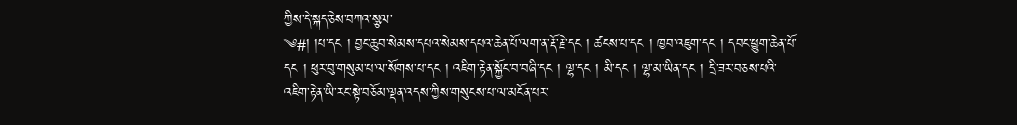ཀྱིས་དེ་སྐད་ཅེས་བཀའ་སྩལ་
༄#། །པ་དང ། བྱང་ཆུབ་སེམས་དཔའ་སེམས་དཔའ་ཆེན་པོ་ལག་ན་རྡོ་རྗེ་དང ། ཚངས་པ་དང ། ཁྱབ་འཇུག་དང ། དབང་ཕྱུག་ཆེན་པོ་དང ། ཕུར་བུ་གསུམ་པ་ལ་སོགས་པ་དང ། འཇིག་རྟེན་སྐྱོང་བ་བཞི་དང ། ལྷ་དང ། མི་དང ། ལྷ་མ་ཡིན་དང ། དྲི་ཟར་བཅས་པའི་འཇིག་རྟེན་ཡི་རང་སྟེ་བཅོམ་ལྡན་འདས་ཀྱིས་གསུངས་པ་ལ་མངོན་པར་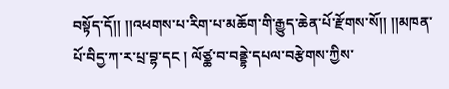བསྟོད་དོ།། །།འཕགས་པ་རིག་པ་མཆོག་གི་རྒྱུད་ཆེན་པོ་རྫོགས་སོ།། །།མཁན་པོ་བིདྱ་ཀ་ར་པྲ་བྷ་དང ། ལོཙྪ་བ་བནྡྷེ་དཔལ་བརྩེགས་ཀྱིས་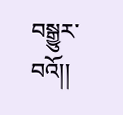བསྒྱུར་བའོ།།